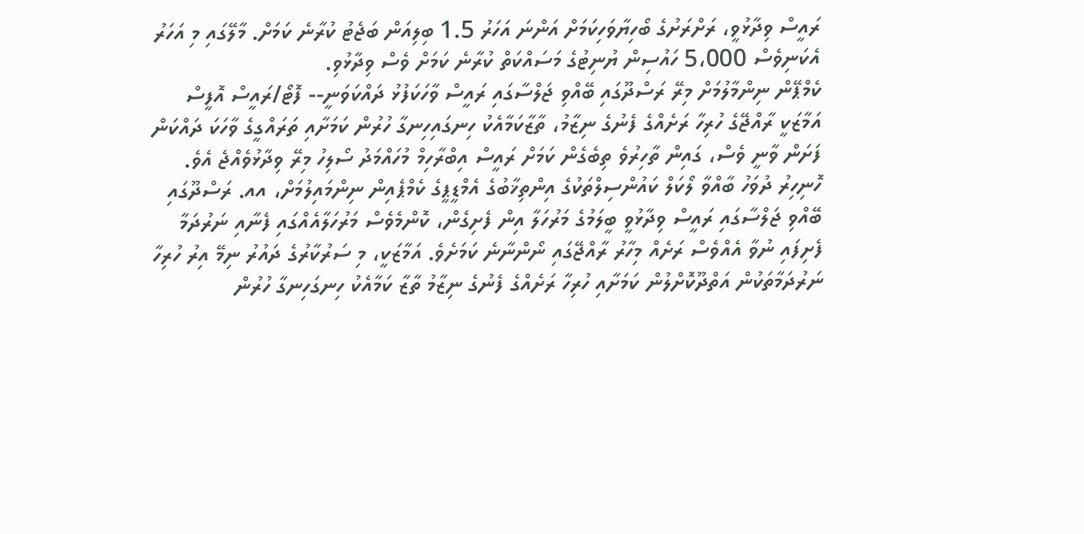ރައީސް ވިދާޅުވީ، ރަށްރަށުގެ ބޯހިޔާވަހިކަމަށް އަންނަ އަހަރު 1.5 ބިލިއަން ބަޖެޓު ކުރާނެ ކަމަށް. މާލޭގައި މި އަހަރު އެކަނިވެސް 5،000 ހައުސިން ޔުނިޓުގެ މަސައްކަތް ކުރާނެ ކަމަށް ވެސް ވިދާޅުވި.
ކެމްޕޭން ނިންމާލުމަށް މިރޭ ރަސްދޫގައި ބޭއްވި ޖަލްސާގައި ރައީސް ވާހަކަފުޅު ދައްކަވަނީ-- ފޮޓޯ/ރައީސް އޮފީސް
އަމާޒަކީ ރާއްޖޭގެ ހުރިހާ ރަށެއްގެ ފެނުގެ ނިޒާމު، ތާޒާކަމާއެކު ހިނގައިހިނގާ ހުރުން ކަމަށާއި ތަރައްގީގެ ވާހަކަ ދައްކަން ފަށަން ވާނީ ވެސް، ގައިން ތާހިރުވެ ތިބެގެން ކަމަށް ރައީސް އިބްރާހިމް މުހައްމަދު ސޯލިހު މިރޭ ވިދާޅުވެއްޖެ އެވެ.
ހޮނިހިރު ދުވަހު ބާއްވާ ލޯކަލް ކައުންސިލްތަކުގެ އިންތިޚާބުގެ އެމްޑީޕީގެ ކެމްޕެއިން ނިންމައިލުމަށް، އއ. ރަސްދޫގައި ބޭއްވި ޖަލްސާގައި ރައީސް ވިދާޅުވީ ބީލަމުގެ މަރުހަލާ އިން ފެށިގެން، ކޮންމެވެސް މަރުހަލާއެއްގައި ފެނާއި ނަރުދަމާ ފެށިފައި ނުވާ އެއްވެސް ރަށެއް މިހާރު ރާއްޖޭގައި ނޯންނާނެ ކަމަށެވެ. އަމާޒަކީ، މި ސަރުކާރުގެ ދައުރު ނިމޭ އިރު ހުރިހާ ނަރުދަމާތަކުން އަތްދޫކޮށްލުން ކަމަށާއި ހުރިހާ ރަށެއްގެ ފެނުގެ ނިޒާމު ތާޒާ ކަމާއެކު ހިނގަހިނގާ ހުރުން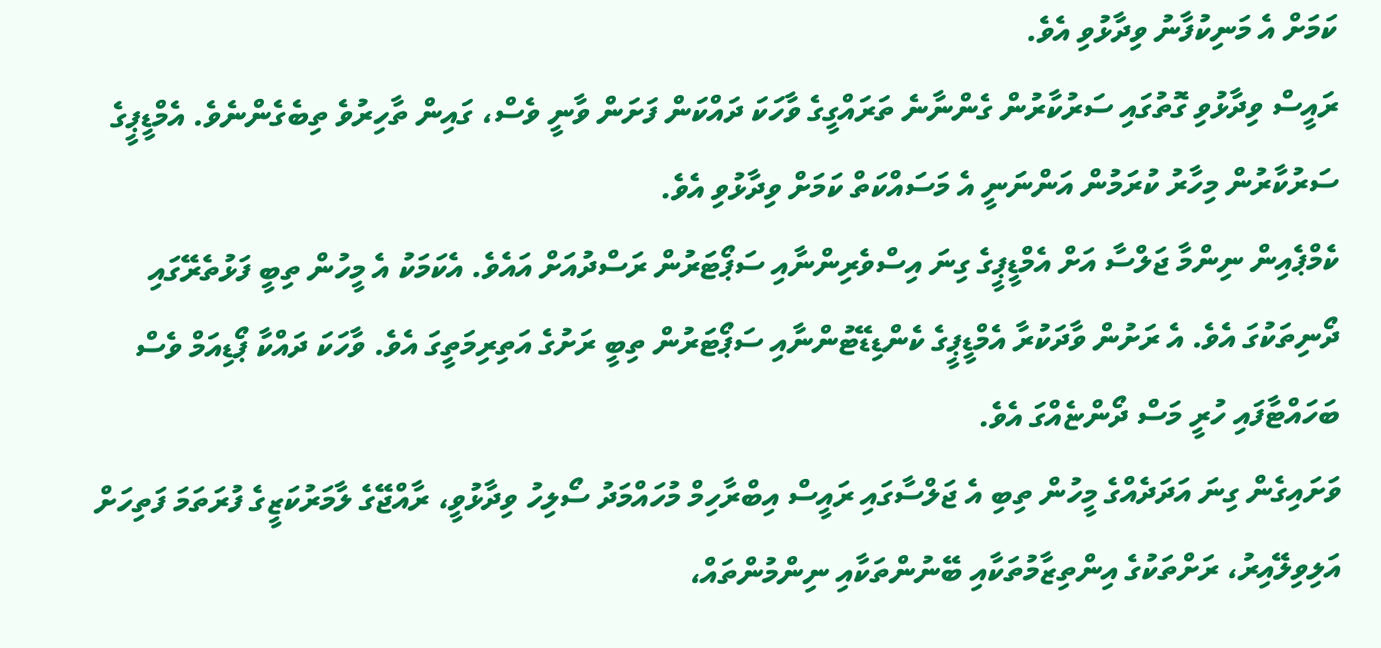ކަމަށް އެ މަނިކުފާނު ވިދާޅުވި އެވެ.
ރައީސް ވިދާޅުވި ގޮތުގައި ސަރުކާރުން ގެންނާނެ ތަރައްގީގެ ވާހަކަ ދައްކަން ފަށަން ވާނީ ވެސް، ގައިން ތާހިރުވެ ތިބެގެންނެވެ. އެމްޑީޕީގެ ސަރުކާރުން މިހާރު ކުރަމުން އަންނަނީ އެ މަސައްކަތް ކަމަށް ވިދާޅުވި އެވެ.
ކެމްޕެއިން ނިންމާ ޖަލްސާ އަށް އެމްޑީޕީގެ ގިނަ އިސްވެރިންނާއި ސަޕޯޓަރުން ރަސްދުއަށް އައެވެ. އެކަމަކު އެ މީހުން ތިބީ ފަޅުތެރޭގައި ދޯނިތަކުގަ އެވެ. އެ ރަށުން ވާދަކުރާ އެމްޑީޕީގެ ކެންޑިޑޭޓުންނާއި ސަޕޯޓަރުން ތިބީ ރަށުގެ އަތިރިމަތީގަ އެވެ. ވާހަކަ ދައްކާ ޕޯޑިއަމް ވެސް ބަހައްޓާފައި ހުރީ މަސް ދޯންޏެއްގަ އެވެ.
ވަށައިގެން ގިނަ އަދަދެއްގެ މީހުން ތިބި އެ ޖަލްސާގައި ރައީސް އިބްރާހިމް މުހައްމަދު ސޯލިހު ވިދާޅުވީ، ރާއްޖޭގެ ލާމަރުކަޒީގެ ފުރަތަމަ ފަތިހަށް އަލިވިލޭއިރު، ރަށްތަކުގެ އިންތިޒާމުތަކާއި ބޭނުންތަކާއި ނިންމުންތައް،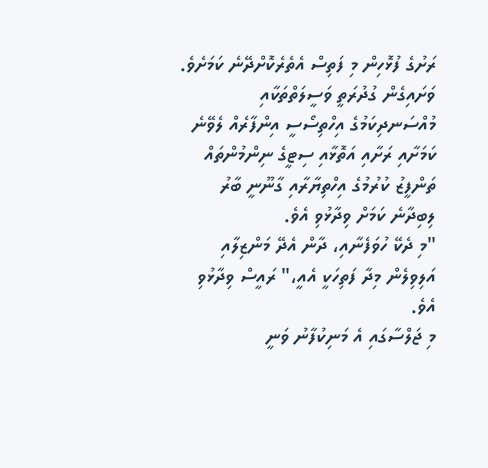ރަށުގެ ފުޅޮހިން މި ފަތިސް އެތެރެކޮށްދޭނެ ކަމަށެވެ. ވަށައިގެން ގުދުރަތީ ވަސީލަތްތަކާއި މުއްސަނދިކަމުގެ އިހްތިސޯސީ އިންފާރެއް ލެވޭނެ ކަމަށާއި ރަށާއި އަތޮޅާއި ސިޓީގެ ނިންމުންތައް ތަންފީޒު ކުރުމުގެ އިހްތިޔާރާއި ގާނޫނީ ބާރު ލިބިދާނެ ކަމަށް ވިދާޅުވި އެވެ.
"މި ދެކޭ ހުވަފެނާއި، ދާން އެދޭ މަންޒިލާއި އަލިވިލެން މިދާ ފަތިހަކީ އެއީ،" ރައީސް ވިދާޅުވި އެވެ.
މި ޖަލްސާގައި އެ މަނިކުފާނު ވަނީ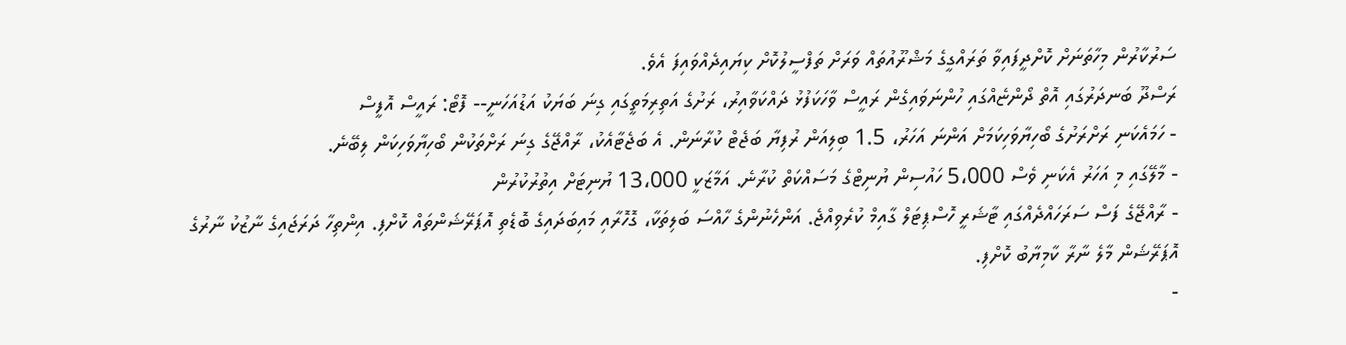ސަރުކާރުން މިހާތަނަށް ކޮށްދީފައިވާ ތަރައްގީގެ މަޝްރޫއުތައް ވަރަށް ތަފްސީލުކޮށް ކިޔައިދެއްވައިފަ އެވެ.
ރަސްދޫ ބަނދަރުގައި އޮތް ދޯންޏެއްގައި ހުންނަވައިގެން ރައީސް ވާހަކަފުޅު ދައްކަވާއިރު، ރަށުގެ އަތިރިމަތީގައި ގިނަ ބަޔަކު އަޑުއަހަނީ-- ފޮޓޯ: ރައީސް އޮފީސް
- ހަމައެކަނި ރަށްރަށުގެ ބޯހިޔާވަހިކަމަށް އަންނަ އަހަރު، 1.5 ބިލިއަން ރުފިޔާ ބަޖެޓް ކުރާނަން. އެ ބަޖެޓާއެކު، ރާއްޖޭގެ ގިނަ ރަށްތަކުން ބޯހިޔާވަހިކަން ލިބޭނެ.
- މާލޭގައި މި އަހަރު އެކަނި ވެސް 5،000 ހައުސިން ޔުނިޓްގެ މަސައްކަތް ކުރާނެ. އަމާޒަކީ 13،000 ޔުނިޓަށް އިތުރުކުރުން
- ރާއްޖޭގެ ފަސް ސަރަހައްދެއްގައި ޓާޝަރީ ހޮސްޕިޓަލް ގާއިމް ކުރެވިއްޖެ. އަންހެނުންގެ ހާއްސަ ބަލިތަކާ، ގޮހޮރާއި މައިބަދައިގެ ބޮޑެތި އޮޕަރޭޝަންތައް ކޮށްފި. އިންތިހާ ދަރަޖައިގެ ނާޒުކު ނާރުގެ އޮޕަރޭޝަން މާލެ ނާރާ ކާމިޔާބު ކޮށްފި.
-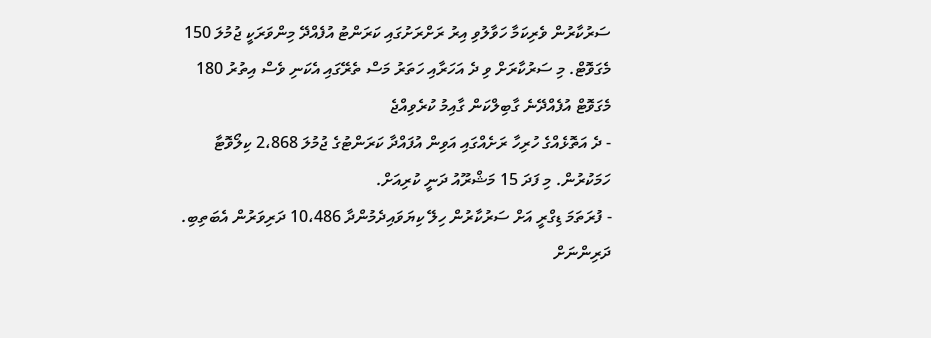ސަރުކާރުން ވެރިކަމާ ހަވާލުވި އިރު ރަށްރަށުގައި ކަރަންޓު އުފެއްދޭ މިންވަރަކީ ޖުމުލަ 150 މެގަވޮޓް. މި ސަރުކާރަށް ވި ދެ އަހަރާއި ހަތަރު މަސް ތެރޭގައި އެކަނި ވެސް އިތުރު 180 މެގަވޮޓް އުފެއްދޭނެ ގާބިލްކަން ގާއިމު ކުރެވިއްޖެ
- ދެ އަތޮޅެއްގެ ހުރިހާ ރަށެއްގައި އަވިން އުފައްދާ ކަރަންޓުގެ ޖުމުލަ 2،868 ކިލޯވޮޓާ ހަމަކުރުން. މި ފަދަ 15 މަޝްރޫއު ދަނީ ކުރިއަށް.
- ފުރަތަމަ ޑިގްރީ އަށް ސަރުކާރުން ހިލޭ ކިޔަވައިދެމުންދާ 10،486 ދަރިވަރުން އެބަތިބި. ދަރިންނަށް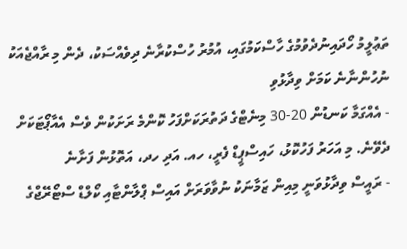ތަޢުލީމު ހޯދައިނުދެވުމުގެ ހާސްކަމުގައި، އުމުރު ހުސްކުރާނެ ދިވެއްސަކު، ދެން މި ރާއްޖެއަކު ނުހުންނާނެ ކަމަށް ވިދާޅުވި
- އެއްގަމާ ކަނޑުން 20-30 މިނެޓްގެ ދަތުރަކަށްފަހު ކޮންމެ ރަށަކުން ވެސް އެއާޕޯޓަކަށް ދެވޭނެ. މި އަހަރު ފަހުކޮޅު، ހައިސްޕީޑް ފެރީ، ހއ. އަދި ހދ، އަތޮޅުން ފަށާނެ
- ރައީސް ވިދާޅުވަނީ މިއިން ޒަމާނަކު ނުވާވަރަށް އައިސް ޕްލާންޓާއި ކޯލްޑް ސްޓޯރޭޖްގެ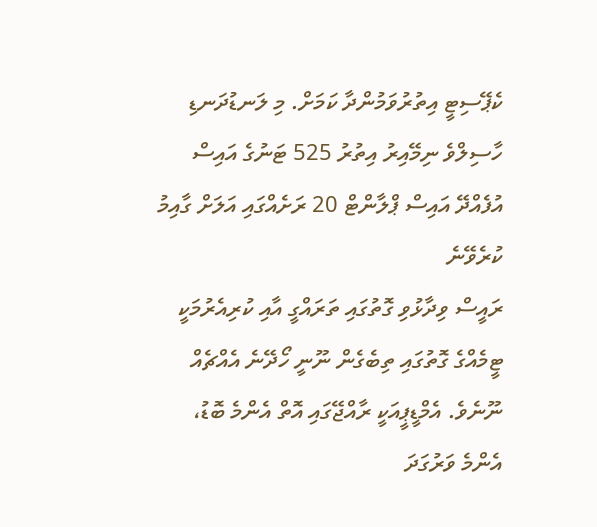ކެޕޭސިޓީ އިތުރުވަމުންދާ ކަމަށް. މި ލަނޑުދަނޑި ހާސިލްވެ ނިމޭއިރު އިތުރު 525 ޓަނުގެ އައިސް އުފެއްދޭ އައިސް ޕްލާންޓް 20 ރަށެއްގައި އަލަށް ގާއިމު ކުރެވޭނެ
ރައީސް ވިދާޅުވި ގޮތުގައި ތަރައްގީ އާއި ކުރިއެރުމަކީ ޓީމެއްގެ ގޮތުގައި ތިބެގެން ނޫނީ ހޯދޭނެ އެއްޗެއް ނޫނެވެ. އެމްޑީޕީއަކީ ރާއްޖޭގައި އޮތް އެންމެ ބޮޑު، އެންމެ ވަރުގަދަ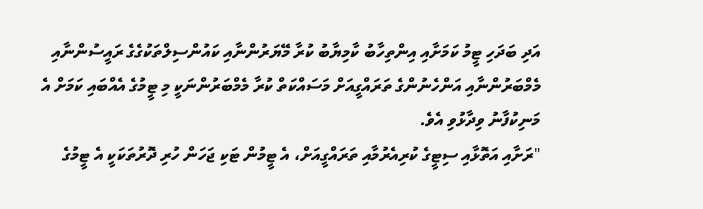އަދި ބަދަހި ޓީމު ކަމަށާއި އިންތިހާބު ކާމިޔާބު ކުރާ މޭޔަރުންނާއި ކައުންސިލްތަކުގެގެ ރައީސުންނާއި މެމްބަރުންނާއި އަންހެނުންގެ ތަރައްގީއަށް މަސައްކަތް ކުރާ މެމްބަރުންނަކީ މި ޓީމުގެ އެއްބައި ކަމަށް އެ މަނިކުފާނު ވިދާޅުވި އެވެ.
"ރަށާއި އަތޮޅާއި ސިޓީގެ ކުރިއެރުމާއި ތަރައްގީއަށް، އެ ޓީމުން ޓަކި ޖަހަން ހުރި ދޮރުތަކަކީ އެ ޓީމުގެ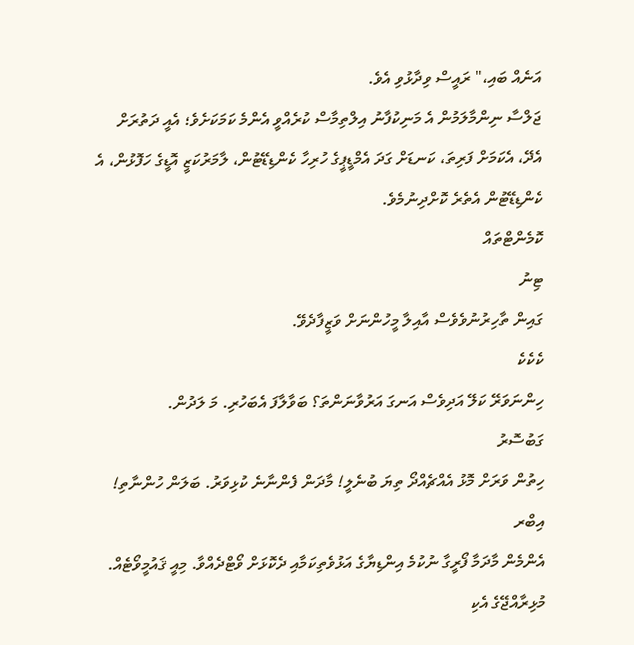އަނެއް ބައި،" ރައީސް ވިދާޅުވި އެވެ.
ޖަލްސާ ނިންމާލަމުން އެ މަނިކުފާނު އިލްތިމާސް ކުރެއްވީ އެންމެ ކަމަކަށެވެ؛ އެއީ ދަތުރަށް އެދޭ، އެކަމަށް ފަރިތަ، ކަނޑަށް ގަދަ އެމްޑީޕީގެ ހުރިހާ ކެންޑިޑޭޓުން، ލާމަރުކަޒީ އޮޑީގެ ހަފޮޅުން، އެ ކެންޑިޑޭޓުން އެތެރެ ކޮށްދިނުމެވެ.
ކޮމެންޓްތައް
ޓިނު
ގައިން ތާހިރުނުވެވެސް އާއިލާ މީހުންނަށް ވަޒީފާދެވޭ.
ކެކެކެ
ހިންނަވަރޭ ކަލޭ އަދިވެސް އަނގަ އަރުވާނަންތަ؟ ބަވާލާފަ އެބަހުރި. މަ ލަދުން.
ގަބުސޮރު
ހިތުން ވަރަށް މޮޅު އެއްޗެއްދޯ ތިޔަ ބުނެލީ! މާދަން ފެންނާނެ ކުޅިވަރު. ބަލަން ހުންނާތި!
އިބްރ
އެންމެން މާދަމާ ފޯރީގާ ނުކުމެ އިންޑިޔާގެ އަޅުވެތިކަމާއި ދެކޮޅަށް ވޯޓްދެއްވާ. މިއީ ޤައުމީވޯޓެއް. މުޅިރާއްޖޭގެ އެކި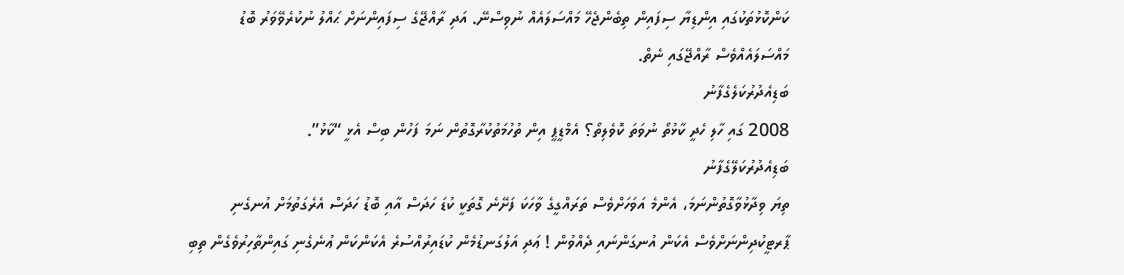ކަންކޮޅުތަކުގައި އިންޑިޔާ ސިފައިން ތިބެންޖެހޭ މައްސަލައެއް ނުވިސްނޭ. އަދި ރާއްޖޭގެ ސިފައިންނަށް ޙައްލު ނުކުރެވޭވަރު ބޮޑު މައްސަލައެއްވެސް ރާއްޖޭގައި ނެތް.
ބަޑިއެދުރުކަލެގެފާނު
2008 ގައި ހާލި ހެދީ ކާޅުތޯ ނުވަތަ ކޮވެލިތޯ؟ އެމްޑީޕީ އިން ތުހުމަތުކުރާގޮތުން ނަމަ ފަހުން ބިސް އެޅީ “ކާޅު”.
ބަޑިއެދުރުކަލޭގެފާނު
ތިޔަ ވިދާޅުވާގޮތުންނަމަ، އެންމެ އަވަހަށްވެސް ތަރައްގީގެ ވާހަކަ ފަށޭނެ ގޮތަކީ ކުޑަ ހަދަސް އާއި ބޮޑު ހަދަސް އެރެގަތުމަށް އުނގެނި ޕާރޓީކުދިންނަށްވެސް އެކަން އުނގަންނައި ދެއްވުން ! ޢަދި އަލުގަނޑުމެން ކުޑައިރުއްސުރެ އެކަންކަން ޢުނެގެނި ގައިންތާހިރުވެގެން ތިބި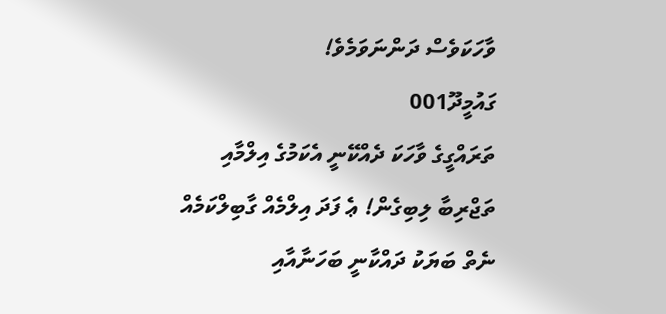ވާހަކަވެސް ދަންނަވަމެވެ!
ގައުމީދޫ001
ތަރައްގީގެ ވާހަކަ ދެއްކޭނީ އެކަމުގެ އިލްމާއި ތަޖްރިބާ ލިބިގެން! ޢެ ފަދަ އިލްމެއް ގާބިލްކަމެއް ނެތް ބަޔަކު ދައްކާނީ ބަހަނާއާއި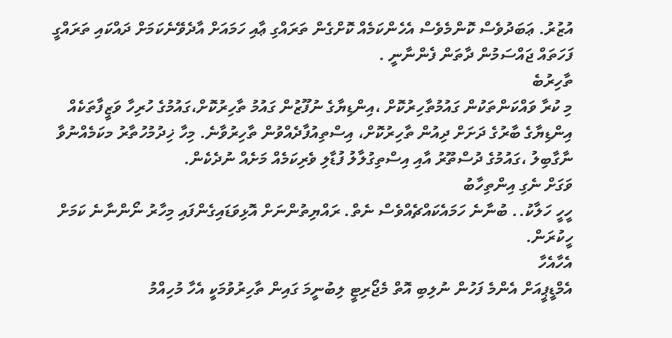އުޒުރު. ޢަބަދުވެސް ކޮންމެވެސް އެހެންކަމެއް ކޮށްގެން ތަރައްގި ޢާއި ހަމައަށް އާދެވޭނެކަމަށް ދައްކައި ތަރައްގީ ފަހަތައް ޖައްސަމުން ދާތަން ފެންނާނީ .
ތާހިރުބެ
މި ކުރާ ވައްކަންތަކުން ގައުމުތާހިރުކޮށް ،އިންޑިޔާގެ ނުފޫޒުން ގައުމު ތާހިރުކޮށް،ގައުމުގެ ހުރިހާ ވަޒީފާތަކެއް އިންޑިޔާގެ ބާރުގެ ދަށަށް ދިއުން ތާހިރުކޮށް، އިސްތިއުފާދެއްވުން ތާހިރުވާނެ. މިހާ ޚިދުމުހުތާރު މކަމެއްނުވާ ނާގާބިލު ،ގައުމުގެ ދުސްތޫރު އާއި އިސްތިގުލާލު ފުޑާލި ވެރިކަމެއް މަށެއް ނުދެކެން.
ވަގަށް ނެގި އިންތިހާބު
ހީހީ ހަލާކު.. ބުނާނެ ހަމައެކައްޗެއްވެސް ނެތް. ރައްޔިތުންނަށް އޮޅިވަޑައިގެންފައި މިހާރު ނޯންނާނެ ކަމަށް ހީކުރަން.
އެހާއެހާ
އެމްޑީޕީއަށް އެންމެ ފަހުން ނުލިބި އޮތް މެޖޯރިޓީ ލިބުނީމަ ގައިން ތާހިރުވުމަކީ އެހާ މުހިއްމު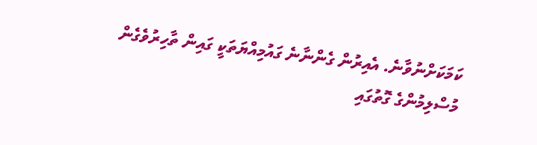ކަމަކަށްނުވާނެ. އެއިރުން ގެންނާނެ ގައުމިއްޔަތަކީ ގައިން ތާހިރުވެގެން މުސްލިމުންގެ ގޮތުގައި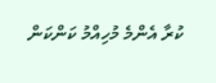ކުރާ އެންމެ މުހިއްމު ކަންކަން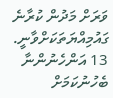ވަރަށް މަދުން ކުރާނެ ގައުމިއްޔަތަކަށްވާނީ. 13 އަންހެނުންނާ ބެހުނުކަމަށް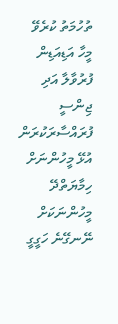ތުހުމަތު ކުރެވޭ މީހާ އަޑިއަޑިން ފުރުވާލާ އަދި ޖިންސީ ފުރައްސާރަކުރަން އުޅޭ މީހުންނަށް ހިމާޔަތްދޭ މީހުންނަކަށް ނޭނގޭނެ ހަގީގީ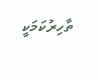ތާހިރުކަމަކީ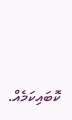ކޮބައިކަމެއް.